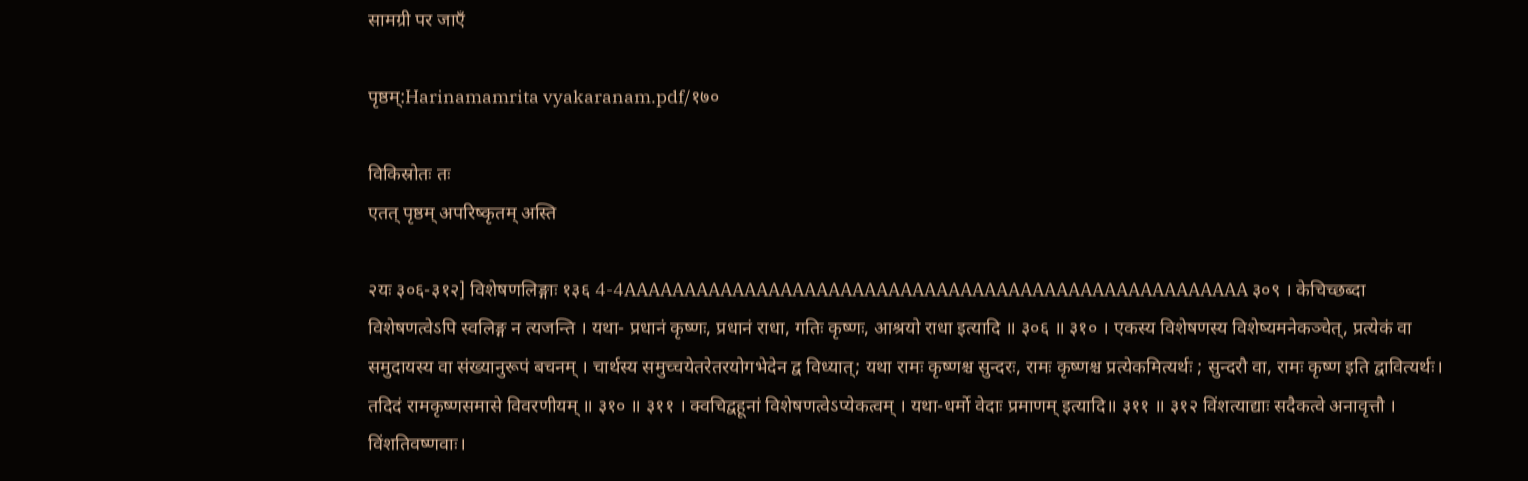सामग्री पर जाएँ

पृष्ठम्:Harinamamrita vyakaranam.pdf/१७०

विकिस्रोतः तः
एतत् पृष्ठम् अपरिष्कृतम् अस्ति

२यः ३०६-३१२] विशेषणलिङ्गाः १३६ 4-4AAAAAAAAAAAAAAAAAAAAAAAAAAAAAAAAAAAAAAAAAAAAAAAAAAAA ३०९ । केचिच्छब्दा विशेषणत्वेऽपि स्वलिङ्ग न त्यजन्ति । यथा- प्रधानं कृष्णः, प्रधानं राधा, गतिः कृष्णः, आश्रयो राधा इत्यादि ॥ ३०६ ॥ ३१० । एकस्य विशेषणस्य विशेष्यमनेकञ्चेत्, प्रत्येकं वा समुदायस्य वा संख्यानुरूपं बचनम् । चार्थस्य समुच्चयेतरेतरयोगभेदेन द्व विध्यात्; यथा रामः कृष्णश्च सुन्दरः, रामः कृष्णश्च प्रत्येकमित्यर्थः ; सुन्दरौ वा, रामः कृष्ण इति द्वावित्यर्थः। तदिदं रामकृष्णसमासे विवरणीयम् ॥ ३१० ॥ ३११ । क्वचिद्वहूनां विशेषणत्वेऽप्येकत्वम् । यथा-धर्मो वेदाः प्रमाणम् इत्यादि॥ ३११ ॥ ३१२ विंशत्याद्याः सदैकत्वे अनावृत्तौ । विंशतिवष्णवाः।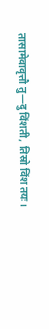तासामेवावृत्तौ तु—दु विंशती, तिस्रो विंश तयः।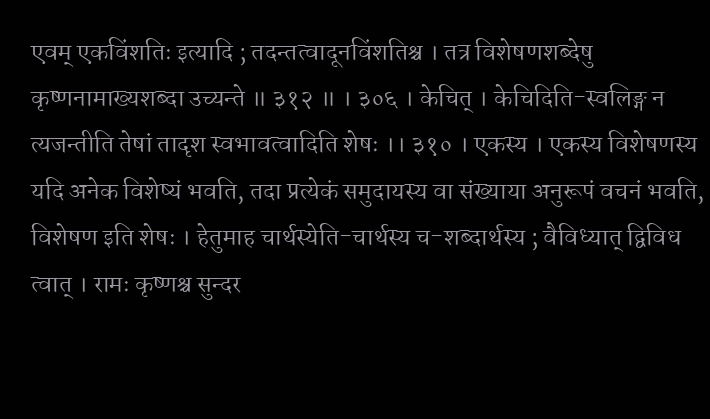एवम् एकविंशतिः इत्यादि ; तदन्तत्वादूनविंशतिश्च । तत्र विशेषणशब्देषु कृष्णनामाख्यशब्दा उच्यन्ते ॥ ३१२ ॥ । ३०६ । केचित् । केचिदिति-स्वलिङ्ग न त्यजन्तीति तेषां तादृश स्वभावत्वादिति शेषः ।। ३१० । एकस्य । एकस्य विशेषणस्य यदि अनेक विशेष्यं भवति, तदा प्रत्येकं समुदायस्य वा संख्याया अनुरूपं वचनं भवति, विशेषण इति शेषः । हेतुमाह चार्थस्येति-चार्थस्य च-शब्दार्थस्य ; वैविध्यात् द्विविध त्वात् । रामः कृष्णश्च सुन्दर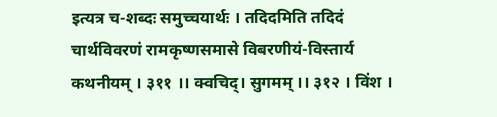इत्यत्र च-शब्दः समुच्चयार्थः । तदिदमिति तदिदं चार्थविवरणं रामकृष्णसमासे विबरणीयं-विस्तार्य कथनीयम् । ३११ ।। क्वचिद्। सुगमम् ।। ३१२ । विंश ।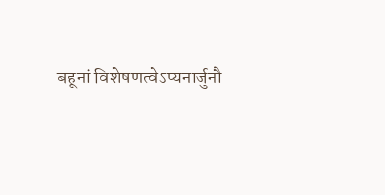बहूनां विशेषणत्वेऽप्यनार्जुनौ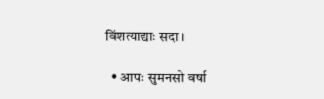विंशत्याद्याः सदा।

  • आपः सुमनसो वर्षा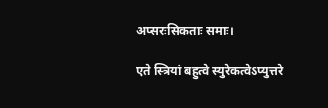अप्सरःसिकताः समाः।

एते स्त्रियां बहुत्वे स्युरेकत्वेऽप्युत्तरे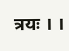त्रयः । ।